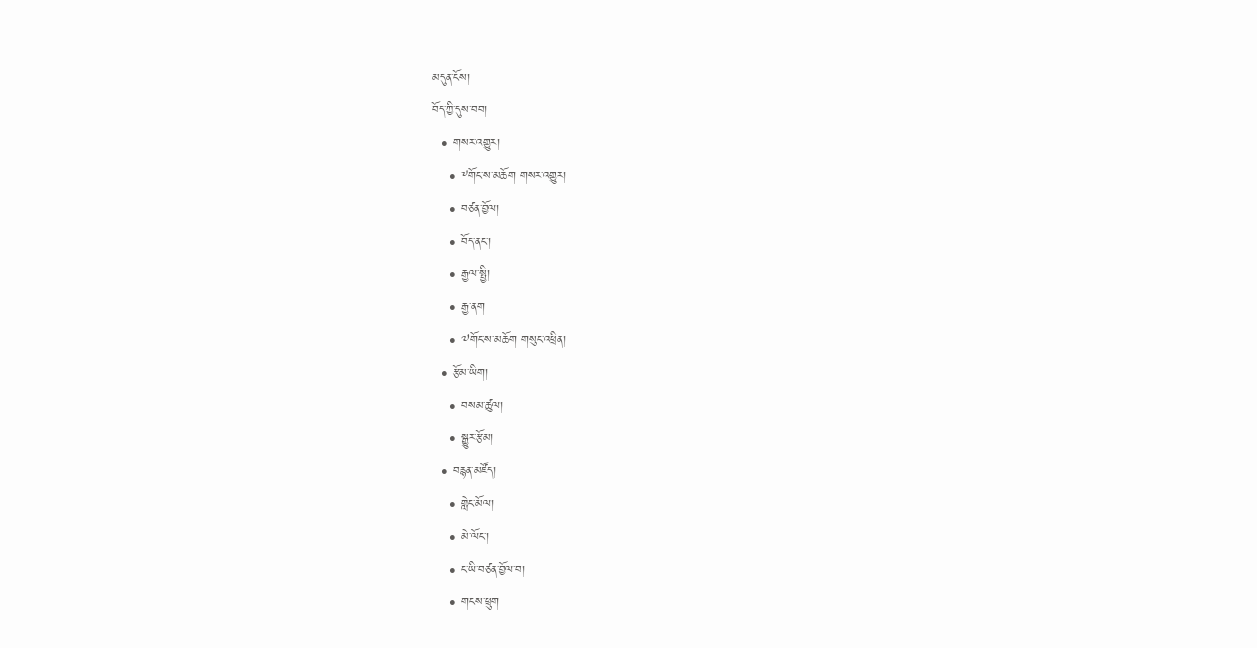མདུན་ངོས།
བོད་ཀྱི་དུས་བབ།
  • གསར་འགྱུར།
    • ༸གོང་ས་མཆོག གསར་འགྱུར།
    • བཙན་བྱོལ།
    • བོད་ནང་།
    • རྒྱལ་སྤྱི།
    • རྒྱ་ནག
    • ༧གོང་ས་མཆོག གསུང་འཕྲིན།
  • རྩོམ་ཡིག།
    • བསམ་ཚུལ།
    • སྒྱུར་རྩོམ།
  • བརྙན་མཛོད།
    • གླེང་མོལ།
    • མེ་ལོང་།
    • ང་ཡི་བཙན་བྱོལ་བ།
    • གངས་ཕྲུག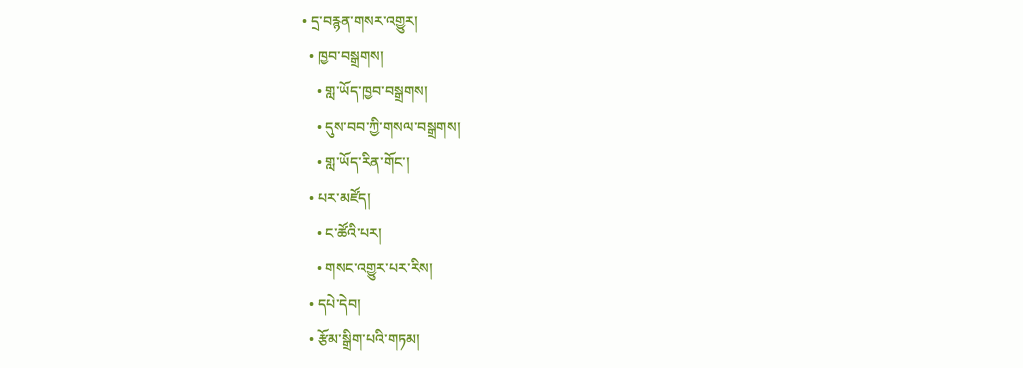• དྲ་བརྙན་གསར་འགྱུར།
  • ཁྱབ་བསྒྲགས།
    • གླ་ཡོད་ཁྱབ་བསྒྲགས།
    • དུས་བབ་ཀྱི་གསལ་བསྒྲགས།
    • གླ་ཡོད་རིན་གོང་།
  • པར་མཛོད།
    • ང་ཚོའི་པར།
    • གསང་འགྱུར་པར་རིས།
  • དཔེ་དེབ།
  • རྩོམ་སྒྲིག་པའི་གཏམ།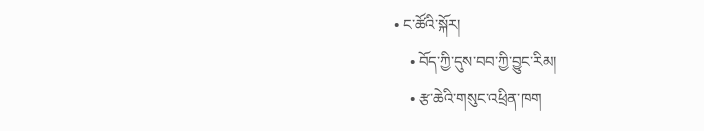• ང་ཚོའི་སྐོར།
    • བོད་ཀྱི་དུས་བབ་ཀྱི་བྱུང་རིམ།
    • རྩ་ཆེའི་གསུང་འཕྲིན་ཁག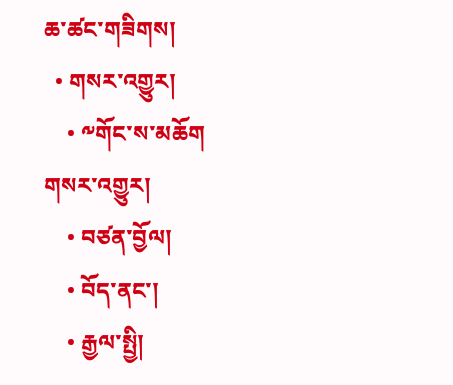ཆ་ཚང་གཟིགས།
  • གསར་འགྱུར།
    • ༸གོང་ས་མཆོག གསར་འགྱུར།
    • བཙན་བྱོལ།
    • བོད་ནང་།
    • རྒྱལ་སྤྱི།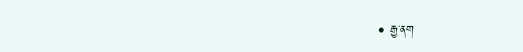• རྒྱ་ནག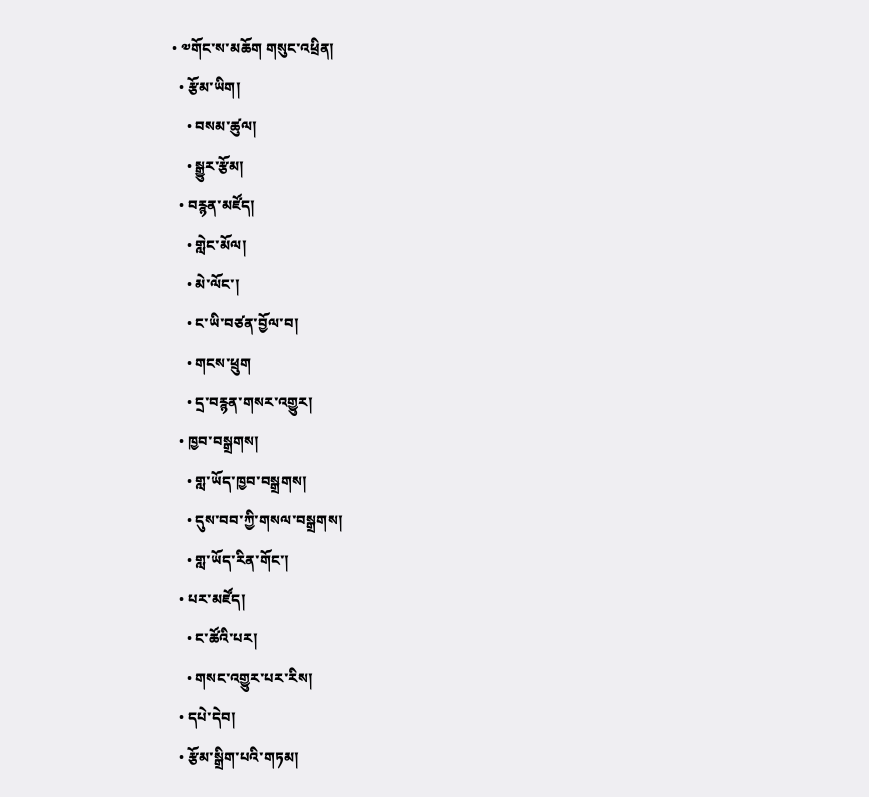• ༧གོང་ས་མཆོག གསུང་འཕྲིན།
  • རྩོམ་ཡིག།
    • བསམ་ཚུལ།
    • སྒྱུར་རྩོམ།
  • བརྙན་མཛོད།
    • གླེང་མོལ།
    • མེ་ལོང་།
    • ང་ཡི་བཙན་བྱོལ་བ།
    • གངས་ཕྲུག
    • དྲ་བརྙན་གསར་འགྱུར།
  • ཁྱབ་བསྒྲགས།
    • གླ་ཡོད་ཁྱབ་བསྒྲགས།
    • དུས་བབ་ཀྱི་གསལ་བསྒྲགས།
    • གླ་ཡོད་རིན་གོང་།
  • པར་མཛོད།
    • ང་ཚོའི་པར།
    • གསང་འགྱུར་པར་རིས།
  • དཔེ་དེབ།
  • རྩོམ་སྒྲིག་པའི་གཏམ།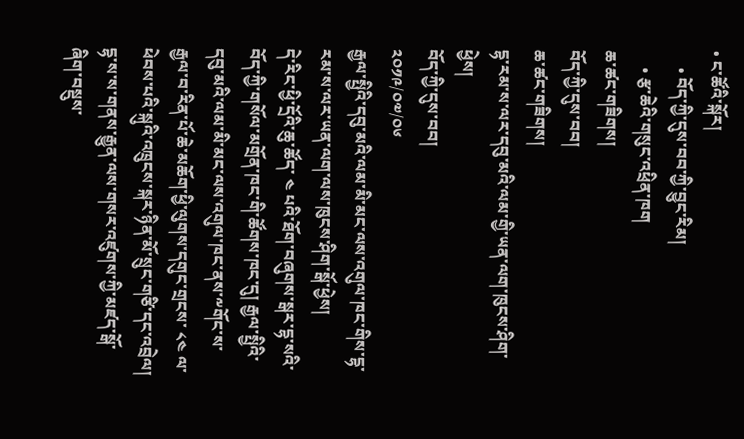• ང་ཚོའི་སྐོར།
    • བོད་ཀྱི་དུས་བབ་ཀྱི་བྱུང་རིམ།
    • རྩ་ཆེའི་གསུང་འཕྲིན་ཁག
ཆ་ཚང་གཟིགས།
བོད་ཀྱི་དུས་བབ།
ཆ་ཚང་གཟིགས།
དྷ་རམ་ས་ལར་དབུ་མའི་ལམ་གྱི་ཡན་ལག་ཁུངས་ཤིག་ཕྱེས།
བོད་ཀྱི་དུས་བབ།
༢༠༡༩/༠༧/༠༦
རྒྱལ་སྤྱིའི་དབུ་མའི་ལམ་མི་མང་ལས་འགུལ་ཁང་གིས་དྷ་རམ་ས་ལར་ཡན་ལག་ལས་ཁུངས་ཤིག་སྒོ་ཕྱེས།
དེ་རིང་ཕྱི་དྲོའི་ཆུ་ཚོད་ ༤ པའི་ཐོག་བཞུགས་སྒར་དྷ་སའི་བོད་ཀྱི་གསོལ་མགྲོན་ཁང་གི་ཚོགས་ཁང་དུ། རྒྱལ་སྤྱིའི་དབུ་མའི་ལམ་མི་མང་ལས་འགུལ་ཁང་ནས་༸གོང་ས་རྒྱལ་བ་རིན་པོ་ཆེ་མཆོག་ཕྱི་ལུགས་དགུང་གྲངས་ ༨༤ ལ་ཕེབས་པའི་སྐུའི་འཁྲུངས་སྐར་ཉིན་མོ་སྲུང་གཙི་དང་འབྲེལ། དྷ་ས་ས་གནས་རྒྱུན་ལས་གསར་འཛུགས་ཀྱི་མཛད་སྒོ་ཞིག་བསྡུས་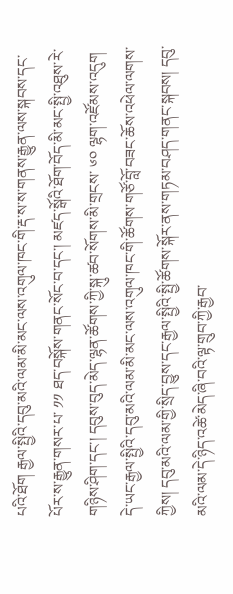པའི་ཐོག རྒྱལ་སྤྱིའི་དབུ་མའི་ལམ་མི་མང་ལས་འགུལ་ཁང་གི་རྡ་ས་ས་གནས་རྒྱུན་ལས་སྐབས་དང་པོར་ས་རྒྱུན་གསར་པ་ ༡༡ ཐད་བསྐོས་གནང་སོང་བ་དང་། མཛད་སྒོའི་ཐོག་བོད་མི་མང་སྤྱི་འཐུས་རེ་གཉིས་ཤིག་དང་། དབུས་བུད་མེད་ལྷན་ཚོགས་ཀྱི་སྐུ་ཚབ་སོགས་མི་གྲངས་ ༦༠ ལྷག་འཛོམས་འདུག
དེ་ཡང་རྒྱལ་སྤྱིའི་དབུ་མའི་ལམ་མི་མང་ལས་འགུལ་ཁང་གི་ཚོགས་གཙོ་བློ་བཟང་ཆོས་འཕེལ་ལགས་ཀྱིས། དབུ་མའི་ལམ་གྱི་སྲིད་བྱུས་དང་རྒྱལ་སྤྱིའི་སྤྱི་ཚོགས་སྐོར་ནས་གཏམ་བཤད་གནང་སྐབས། དབུ་མའི་ལམ་དེ་ཉིད་འཚེ་མེད་ཞི་བའི་ལྟ་གྲུབ་ཀྱི་རྒྱབ་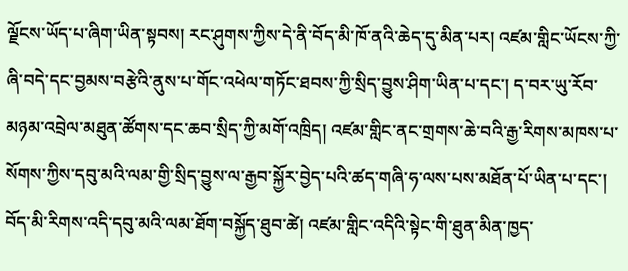ལྗོངས་ཡོད་པ་ཞིག་ཡིན་སྟབས། རང་ཤུགས་ཀྱིས་དེ་ནི་བོད་མི་ཁོ་ནའི་ཆེད་དུ་མིན་པར། འཛམ་གླིང་ཡོངས་ཀྱི་ཞི་བདེ་དང་བྱམས་བརྩེའི་ནུས་པ་གོང་འཕེལ་གཏོང་ཐབས་ཀྱི་སྲིད་བྱུས་ཤིག་ཡིན་པ་དང་། ད་བར་ཡུ་རོབ་མཉམ་འབྲེལ་མཐུན་ཚོགས་དང་ཆབ་སྲིད་ཀྱི་མགོ་འཁྲིད། འཛམ་གླིང་ནང་གྲགས་ཆེ་བའི་རྒྱ་རིགས་མཁས་པ་སོགས་ཀྱིས་དབུ་མའི་ལམ་གྱི་སྲིད་བྱུས་ལ་རྒྱབ་སྐྱོར་བྱེད་པའི་ཚད་གཞི་ཧ་ལས་པས་མཐོན་པོ་ཡིན་པ་དང་། བོད་མི་རིགས་འདི་དབུ་མའི་ལམ་ཐོག་བསྐྱོད་ཐུབ་ཚེ། འཛམ་གླིང་འདིའི་སྟེང་གི་ཐུན་མིན་ཁྱད་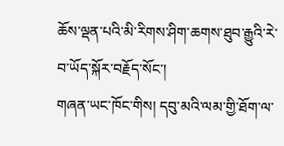ཆོས་ལྡན་པའི་མི་རིགས་ཤིག་ཆགས་ཐུབ་རྒྱུའི་རེ་བ་ཡོད་སྐོར་བརྗོད་སོང་།
གཞན་ཡང་ཁོང་གིས། དབུ་མའི་ལམ་གྱི་ཐོག་ལ་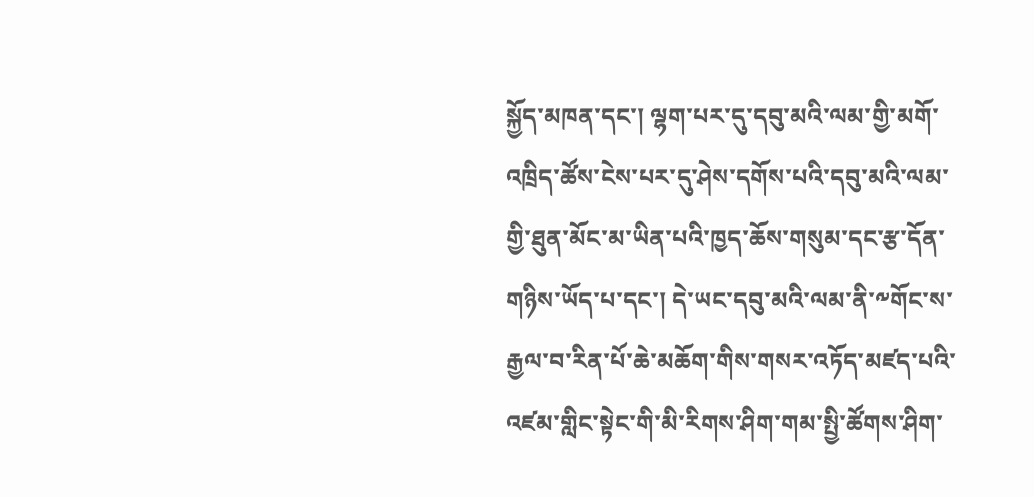སྐྱོད་མཁན་དང་། ལྷག་པར་དུ་དབུ་མའི་ལམ་གྱི་མགོ་འཁྲིད་ཚོས་ངེས་པར་དུ་ཤེས་དགོས་པའི་དབུ་མའི་ལམ་གྱི་ཐུན་མོང་མ་ཡིན་པའི་ཁྱད་ཆོས་གསུམ་དང་རྩ་དོན་གཉིས་ཡོད་པ་དང་། དེ་ཡང་དབུ་མའི་ལམ་ནི་༸གོང་ས་རྒྱལ་བ་རིན་པོ་ཆེ་མཆོག་གིས་གསར་འཏོད་མཛད་པའི་འཛམ་གླིང་སྟེང་གི་མི་རིགས་ཤིག་གམ་སྤྱི་ཚོགས་ཤིག་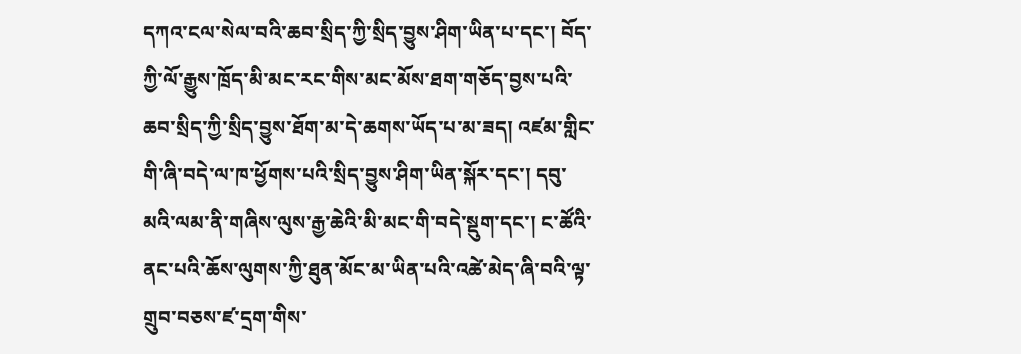དཀའ་ངལ་སེལ་བའི་ཆབ་སྲིད་ཀྱི་སྲིད་བྱུས་ཤིག་ཡིན་པ་དང་། བོད་ཀྱི་ལོ་རྒྱུས་ཁྲོད་མི་མང་རང་གིས་མང་མོས་ཐག་གཅོད་བྱས་པའི་ཆབ་སྲིད་ཀྱི་སྲིད་བྱུས་ཐོག་མ་དེ་ཆགས་ཡོད་པ་མ་ཟད། འཛམ་གླིང་གི་ཞི་བདེ་ལ་ཁ་ཕྱོགས་པའི་སྲིད་བྱུས་ཤིག་ཡིན་སྐོར་དང་། དབུ་མའི་ལམ་ནི་གཞིས་ལུས་རྒྱ་ཆེའི་མི་མང་གི་བདེ་སྡུག་དང་། ང་ཚོའི་ནང་པའི་ཆོས་ལུགས་ཀྱི་ཐུན་མོང་མ་ཡིན་པའི་འཚེ་མེད་ཞི་བའི་ལྟ་གྲུབ་བཅས་ཛ་དྲག་གིས་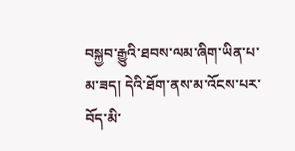བསྐྱབ་རྒྱུའི་ཐབས་ལམ་ཞིག་ཡིན་པ་མ་ཟད། དེའི་ཐོག་ནས་མ་འོངས་པར་བོད་མི་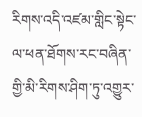རིགས་འདི་འཛམ་གླིང་སྟེང་ལ་ཕན་ཐོགས་རང་བཞིན་གྱི་མི་རིགས་ཤིག་ཏུ་འགྱུར་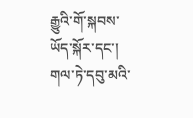རྒྱུའི་གོ་སྐབས་ཡོད་སྐོར་དང་། གལ་ཏེ་དབུ་མའི་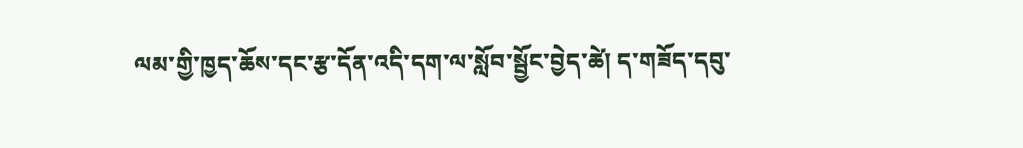ལམ་གྱི་ཁྱད་ཆོས་དང་རྩ་དོན་འདི་དག་ལ་སློབ་སྦྱོང་བྱེད་ཚེ། ད་གཟོད་དབུ་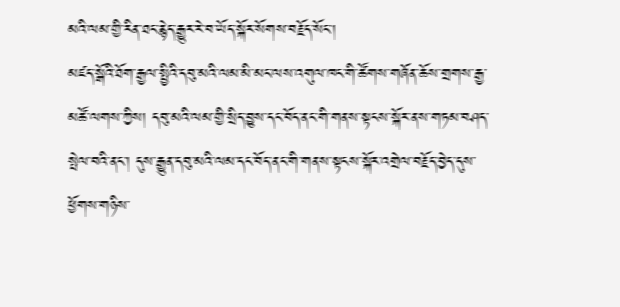མའི་ལམ་གྱི་རིན་ཐང་རྙེད་རྒྱུར་རེ་བ་ཡོད་སྐོར་སོགས་བརྗོད་སོང་།
མཛད་སྒོའི་ཐོག་རྒྱལ་སྤྱིའི་དབུ་མའི་ལམ་མི་མང་ལས་འགུལ་ཁང་གི་ཚོགས་གཞོན་ཆོས་གྲགས་རྒྱ་མཚོ་ལགས་ཀྱིས། དབུ་མའི་ལམ་གྱི་སྲིད་བྱུས་དང་བོད་ནང་གི་གནས་སྟངས་སྐོར་ནས་གཏམ་བཤད་སྤེལ་བའི་ནང་། དུས་རྒྱུན་དབུ་མའི་ལམ་དང་བོད་ནང་གི་གནས་སྟངས་སྐོར་འགྲེལ་བརྗོད་བྱེད་དུས་ཕྱོགས་གཉིས་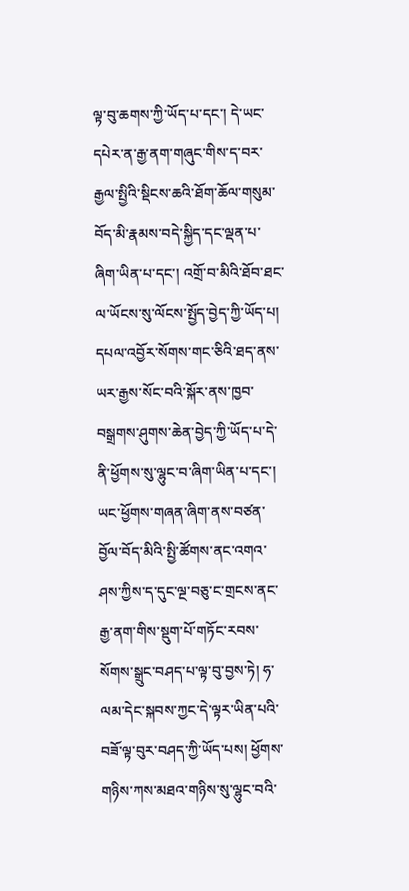ལྟ་བུ་ཆགས་ཀྱི་ཡོད་པ་དང་། དེ་ཡང་དཔེར་ན་རྒྱ་ནག་གཞུང་གིས་ད་བར་རྒྱལ་སྤྱིའི་སྡིངས་ཆའི་ཐོག་ཆོལ་གསུམ་བོད་མི་རྣམས་བདེ་སྐྱིད་དང་ལྡན་པ་ཞིག་ཡིན་པ་དང་། འགྲོ་བ་མིའི་ཐོབ་ཐང་ལ་ཡོངས་སུ་ལོངས་སྤྱོད་བྱེད་ཀྱི་ཡོད་པ། དཔལ་འབྱོར་སོགས་གང་ཅིའི་ཐད་ནས་ཡར་རྒྱས་སོང་བའི་སྐོར་ནས་ཁྱབ་བསྒྲགས་ཤུགས་ཆེན་བྱེད་ཀྱི་ཡོད་པ་དེ་ནི་ཕྱོགས་སུ་ལྷུང་བ་ཞིག་ཡིན་པ་དང་། ཡང་ཕྱོགས་གཞན་ཞིག་ནས་བཙན་བྱོལ་བོད་མིའི་སྤྱི་ཚོགས་ནང་འགའ་ཤས་ཀྱིས་ད་དུང་ལྔ་བཅུ་ང་གྲངས་ནང་རྒྱ་ནག་གིས་སྡུག་པོ་གཏོང་རབས་སོགས་སྒྲུང་བཤད་པ་ལྟ་བུ་བྱས་ཏེ། ཧ་ལམ་དེང་སྐབས་ཀྱང་དེ་ལྟར་ཡིན་པའི་བཟོ་ལྟ་བུར་བཤད་ཀྱི་ཡོད་པས། ཕྱོགས་གཉིས་ཀས་མཐའ་གཉིས་སུ་ལྷུང་བའི་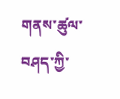གནས་ཚུལ་བཤད་ཀྱི་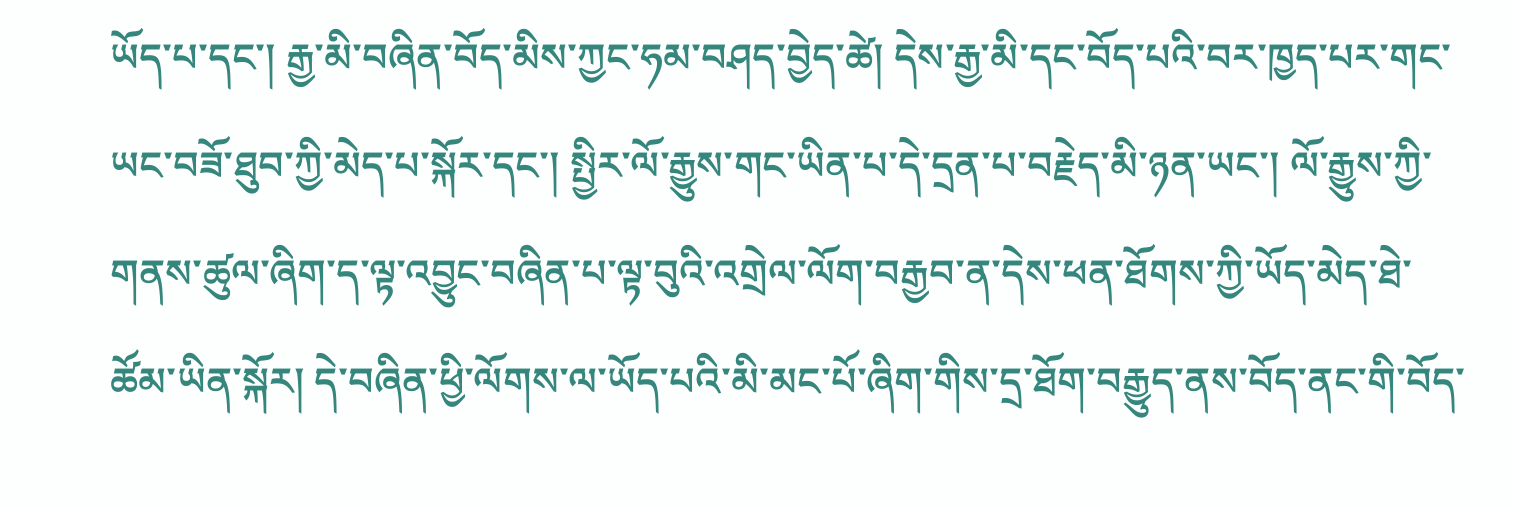ཡོད་པ་དང་། རྒྱ་མི་བཞིན་བོད་མིས་ཀྱང་ཧམ་བཤད་བྱེད་ཚེ། དེས་རྒྱ་མི་དང་བོད་པའི་བར་ཁྱད་པར་གང་ཡང་བཟོ་ཐུབ་ཀྱི་མེད་པ་སྐོར་དང་། སྤྱིར་ལོ་རྒྱུས་གང་ཡིན་པ་དེ་དྲན་པ་བརྗེད་མི་ཉན་ཡང་། ལོ་རྒྱུས་ཀྱི་གནས་ཚུལ་ཞིག་ད་ལྟ་འབྱུང་བཞིན་པ་ལྟ་བུའི་འགྲེལ་ལོག་བརྒྱབ་ན་དེས་ཕན་ཐོགས་ཀྱི་ཡོད་མེད་ཐེ་ཚོམ་ཡིན་སྐོར། དེ་བཞིན་ཕྱི་ལོགས་ལ་ཡོད་པའི་མི་མང་པོ་ཞིག་གིས་དྲ་ཐོག་བརྒྱུད་ནས་བོད་ནང་གི་བོད་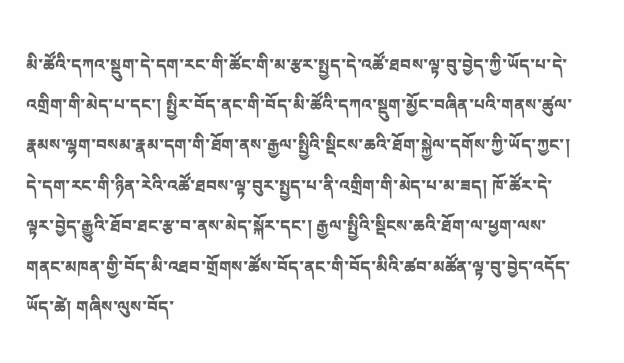མི་ཚོའི་དཀའ་སྡུག་དེ་དག་རང་གི་ཚོང་གི་མ་རྩར་སྤྱད་དེ་འཚོ་ཐབས་ལྟ་བུ་བྱེད་ཀྱི་ཡོད་པ་དེ་འགྲིག་གི་མེད་པ་དང་། སྤྱིར་བོད་ནང་གི་བོད་མི་ཚོའི་དཀའ་སྡུག་མྱོང་བཞིན་པའི་གནས་ཚུལ་རྣམས་ལྷག་བསམ་རྣམ་དག་གི་ཐོག་ནས་རྒྱལ་སྤྱིའི་སྡིངས་ཆའི་ཐོག་སྐྱེལ་དགོས་ཀྱི་ཡོད་ཀྱང་། དེ་དག་རང་གི་ཉིན་རེའི་འཚོ་ཐབས་ལྟ་བུར་སྤྱད་པ་ནི་འགྲིག་གི་མེད་པ་མ་ཟད། ཁོ་ཚོར་དེ་ལྟར་བྱེད་རྒྱུའི་ཐོབ་ཐང་རྩ་བ་ནས་མེད་སྐོར་དང་། རྒྱལ་སྤྱིའི་སྡིངས་ཆའི་ཐོག་ལ་ཕྱག་ལས་གནང་མཁན་གྱི་བོད་མི་འཐབ་གྲོགས་ཚོས་བོད་ནང་གི་བོད་མིའི་ཚབ་མཚོན་ལྟ་བུ་བྱེད་འདོད་ཡོད་ཚེ། གཞིས་ལུས་བོད་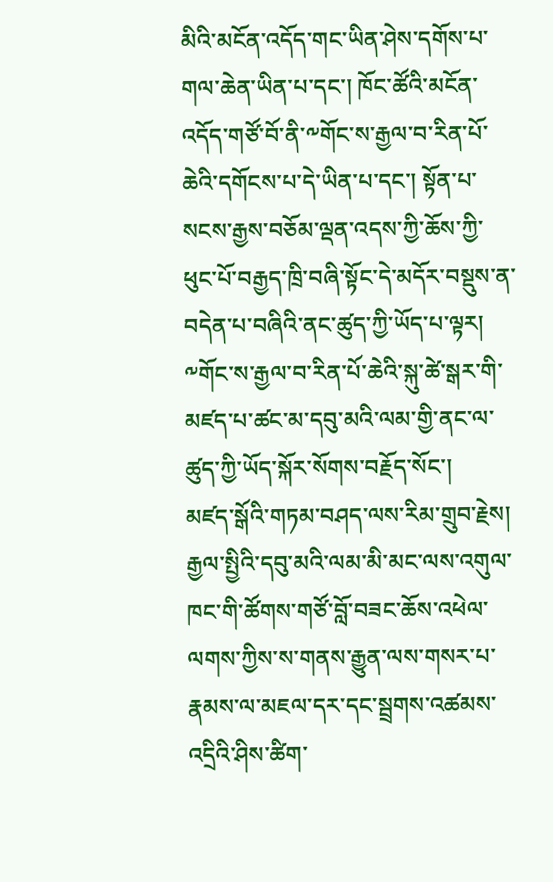མིའི་མངོན་འདོད་གང་ཡིན་ཤེས་དགོས་པ་གལ་ཆེན་ཡིན་པ་དང་། ཁོང་ཚོའི་མངོན་འདོད་གཙོ་བོ་ནི་༸གོང་ས་རྒྱལ་བ་རིན་པོ་ཆེའི་དགོངས་པ་དེ་ཡིན་པ་དང་། སྟོན་པ་སངས་རྒྱས་བཅོམ་ལྡན་འདས་ཀྱི་ཆོས་ཀྱི་ཕུང་པོ་བརྒྱད་ཁྲི་བཞི་སྟོང་དེ་མདོར་བསྡུས་ན་བདེན་པ་བཞིའི་ནང་ཚུད་ཀྱི་ཡོད་པ་ལྟར། ༸གོང་ས་རྒྱལ་བ་རིན་པོ་ཆེའི་སྐུ་ཚེ་སྒར་གི་མཛད་པ་ཚང་མ་དབུ་མའི་ལམ་གྱི་ནང་ལ་ཚུད་ཀྱི་ཡོད་སྐོར་སོགས་བརྗོད་སོང་།
མཛད་སྒོའི་གཏམ་བཤད་ལས་རིམ་གྲུབ་རྗེས། རྒྱལ་སྤྱིའི་དབུ་མའི་ལམ་མི་མང་ལས་འགུལ་ཁང་གི་ཚོགས་གཙོ་བློ་བཟང་ཆོས་འཕེལ་ལགས་ཀྱིས་ས་གནས་རྒྱུན་ལས་གསར་པ་རྣམས་ལ་མཇལ་དར་དང་སྦྲགས་འཚམས་འདྲིའི་ཤིས་ཚིག་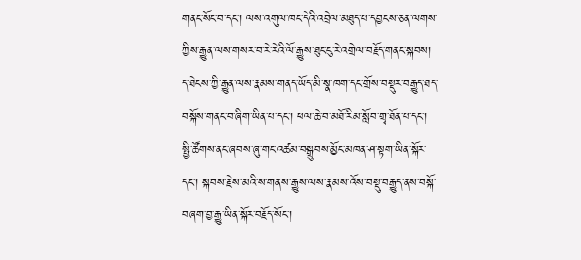གནང་སོང་བ་དང་། ལས་འགུལ་ཁང་དེའི་འབྲེལ་མཐུད་པ་དབྱངས་ཅན་ལགས་ཀྱིས་རྒྱུན་ལས་གསར་བ་རེ་རེའི་ལོ་རྒྱུས་ཐུང་ངུ་རེ་འགྲེལ་བརྗོད་གནང་སྐབས། ད་ཐེངས་ཀྱི་རྒྱུན་ལས་རྣམས་གནད་ཡོད་མི་སྣ་ཁག་དང་གྲོས་བསྡུར་བརྒྱུད་ཐད་བསྐོས་གནང་བ་ཞིག་ཡིན་པ་དང་། ཕལ་ཆེ་བ་མཐོ་རིམ་སློབ་གྲྭ་ཐོན་པ་དང་། སྤྱི་ཚོགས་ནང་ཞབས་ཞུ་གང་འཚམ་བསྒྲུབས་མྱོང་མཁན་ཤ་སྟག་ཡིན་སྐོར་དང་། སྐབས་རྗེས་མའི་ས་གནས་རྒྱུས་ལས་རྣམས་འོས་བསྡུ་བརྒྱུད་ནས་བསྐོ་བཞག་བྱ་རྒྱུ་ཡིན་སྐོར་བརྗོད་སོང་།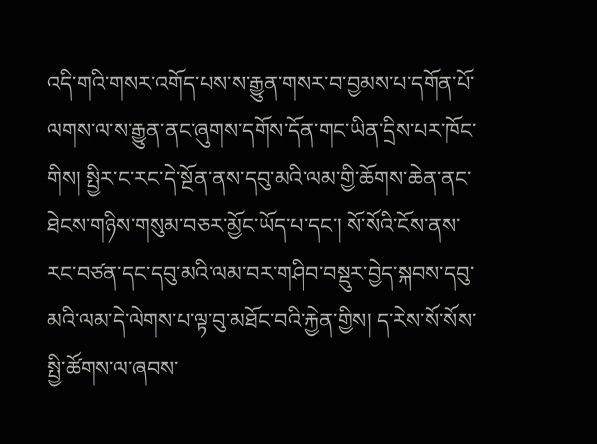འདི་གའི་གསར་འགོད་པས་ས་རྒྱུན་གསར་བ་བྱམས་པ་དགོན་པོ་ལགས་ལ་ས་རྒྱུན་ནང་ཞུགས་དགོས་དོན་གང་ཡིན་དྲིས་པར་ཁོང་གིས། སྤྱིར་ང་རང་དེ་སྔོན་ནས་དབུ་མའི་ལམ་གྱི་ཆོགས་ཆེན་ནང་ཐེངས་གཉིས་གསུམ་བཅར་མྱོང་ཡོད་པ་དང་། སོ་སོའི་ངོས་ནས་རང་བཙན་དང་དབུ་མའི་ལམ་བར་གཤིབ་བསྡུར་བྱེད་སྐབས་དབུ་མའི་ལམ་དེ་ལེགས་པ་ལྟ་བུ་མཐོང་བའི་རྐྱེན་གྱིས། ད་རེས་སོ་སོས་སྤྱི་ཚོགས་ལ་ཞབས་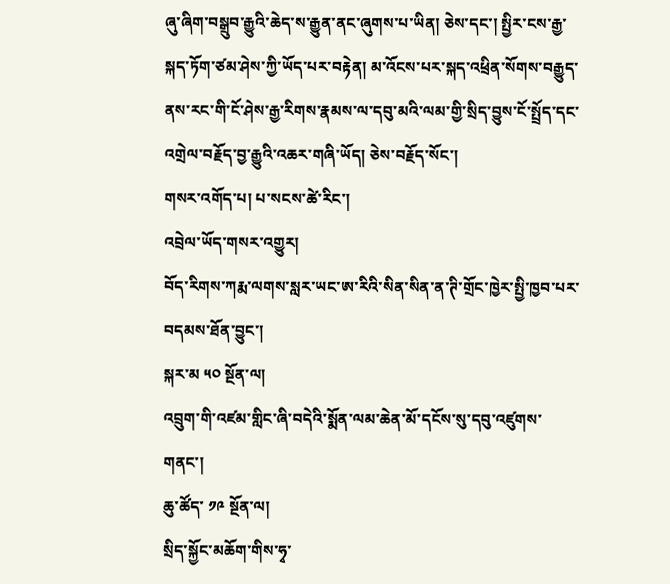ཞུ་ཞིག་བསྒྲུབ་རྒྱུའི་ཆེད་ས་རྒྱུན་ནང་ཞུགས་པ་ཡིན། ཅེས་དང་། སྤྱིར་ངས་རྒྱ་སྐད་ཏོག་ཙམ་ཤེས་ཀྱི་ཡོད་པར་བརྟེན། མ་འོངས་པར་སྐད་འཕྲིན་སོགས་བརྒྱུད་ནས་རང་གི་ངོ་ཤེས་རྒྱ་རིགས་རྣམས་ལ་དབུ་མའི་ལམ་གྱི་སྲིད་བྱུས་ངོ་སྤྲོད་དང་འགྲེལ་བརྗོད་བྱ་རྒྱུའི་འཆར་གཞི་ཡོད། ཅེས་བརྗོད་སོང་།
གསར་འགོད་པ། པ་སངས་ཚེ་རིང་།
འབྲེལ་ཡོད་གསར་འགྱུར།
བོད་རིགས་ཀརྨ་ལགས་སླར་ཡང་ཨ་རིའི་སིན་སིན་ན་ཊི་གྲོང་ཁྱེར་སྤྱི་ཁྱབ་པར་བདམས་ཐོན་བྱུང་།
སྐར་མ ༥༠ སྔོན་ལ།
འབྲུག་གི་འཛམ་གླིང་ཞི་བདེའི་སྨོན་ལམ་ཆེན་མོ་དངོས་སུ་དབུ་འཛུགས་གནང་།
ཆུ་ཚོད་ ༡༩ སྔོན་ལ།
སྲིད་སྐྱོང་མཆོག་གིས་ཧྭ་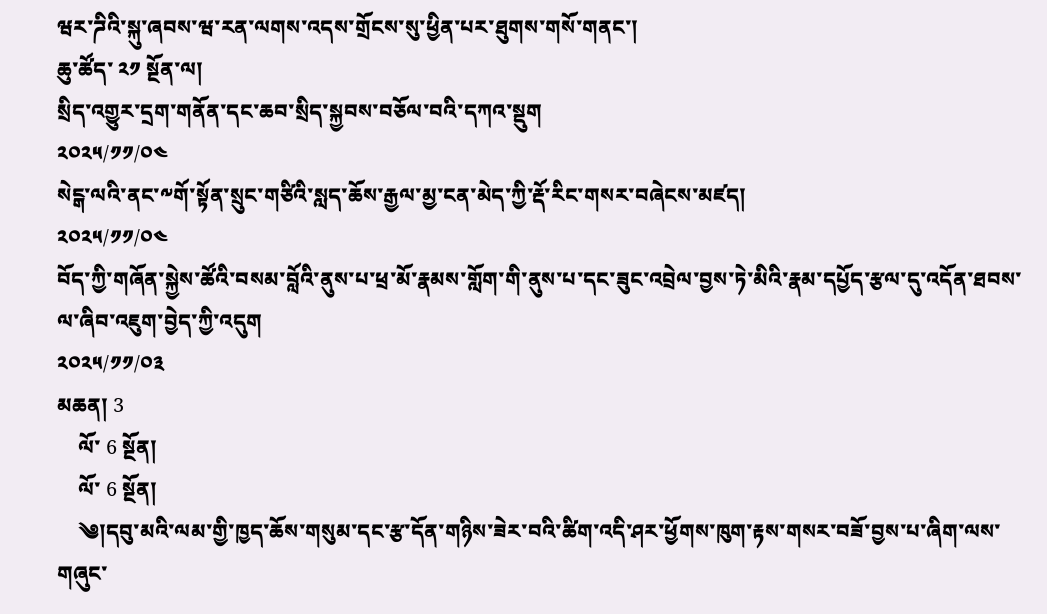ཝར་ཌིའི་སྐུ་ཞབས་ཝ་རན་ལགས་འདས་གྲོངས་སུ་ཕྱིན་པར་ཐུགས་གསོ་གནང་།
ཆུ་ཚོད་ ༢༡ སྔོན་ལ།
སྲིད་འགྱུར་དྲག་གནོན་དང་ཆབ་སྲིད་སྐྱབས་བཅོལ་བའི་དཀའ་སྡུག
༢༠༢༥/༡༡/༠༤
སེངྒ་ལའི་ནང་༸གོ་སྟོན་སྲུང་གཙིའི་སླད་ཆོས་རྒྱལ་མྱ་ངན་མེད་ཀྱི་རྡོ་རིང་གསར་བཞེངས་མཛད།
༢༠༢༥/༡༡/༠༤
བོད་ཀྱི་གཞོན་སྐྱེས་ཚོའི་བསམ་བློའི་ནུས་པ་ཕྲ་མོ་རྣམས་གློག་གི་ནུས་པ་དང་ཟུང་འབྲེལ་བྱས་ཏེ་མིའི་རྣམ་དཔྱོད་རྩལ་དུ་འདོན་ཐབས་ལ་ཞིབ་འཇུག་བྱེད་ཀྱི་འདུག
༢༠༢༥/༡༡/༠༣
མཆན། 3
    ལོ་ 6 སྔོན།
    ལོ་ 6 སྔོན།
    ༄།དབུ་མའི་ལམ་གྱི་ཁྱད་ཆོས་གསུམ་དང་རྩ་དོན་གཉིས་ཟེར་བའི་ཚིག་འདི་ཤར་ཕྱོགས་ཁུག་རྟས་གསར་བཟོ་བྱས་པ་ཞིག་ལས་གཞུང་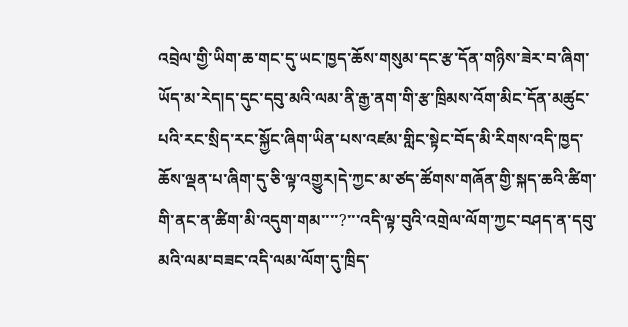འབྲེལ་གྱི་ཡིག་ཆ་གང་དུ་ཡང་ཁྱད་ཆོས་གསུམ་དང་རྩ་དོན་གཉིས་ཟེར་བ་ཞིག་ཡོད་མ་རེད།ད་དུང་དབུ་མའི་ལམ་ནི་རྒྱ་ནག་གི་རྩ་ཁྲིམས་འོག་མིང་དོན་མཚུང་པའི་རང་སྲིད་རང་སྐྱོང་ཞིག་ཡིན་པས་འཛམ་གླིང་སྟེང་བོད་མི་རིགས་འདི་ཁྱད་ཆོས་ལྡན་པ་ཞིག་དུ་ཅི་ལྟ་འགྱུར།དེ་ཀྱང་མ་ཙད་ཚོགས་གཞོན་གྱི་སྐད་ཆའི་ཚིག་གི་ནང་ན་ཚིག་མི་འདུག་གམ་་་་?་་་འདི་ལྟ་བུའི་འགྲེལ་ལོག་ཀྱང་བཤད་ན་དབུ་མའི་ལམ་བཟང་འདི་ལམ་ལོག་དུ་ཁྲིད་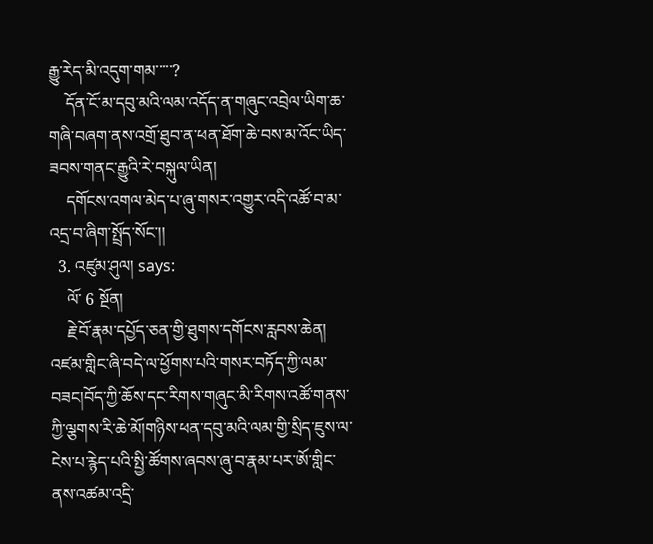རྒྱུ་རེད་མི་འདུག་གམ་་་་་?
    དོན་ངོ་མ་དབུ་མའི་ལམ་འདོད་ན་གཞུང་འབྲེལ་ཡིག་ཆ་གཞི་བཞག་ནས་འགྲོ་ཐུབ་ན་ཕན་ཐོག་ཆེ་བས་མ་འོང་ཡིད་ཟབས་གནང་རྒྱུའི་རེ་བསྐུལ་ཡིན།
    དགོངས་འགལ་མེད་པ་ཞུ་གསར་འགྱུར་འདི་འཚོ་བ་མ་འདྲ་བ་ཞིག་སྤྲོད་སོང་།།
  3. འཛུམ་ཤུལ། says:
    ལོ་ 6 སྔོན།
    རྗེ་བོ་རྣམ་དཔྱོད་ཅན་གྱི་ཐུགས་དགོངས་རླབས་ཆེན། འཛམ་གླིང་ཞི་བདེ་ལ་ཕྱོགས་པའི་གསར་བཏོད་ཀྱི་ལམ་བཟང།བོད་ཀྱི་ཆོས་དང་རིགས་གཞུང་མི་རིགས་འཚོ་གནས་ཀྱི་ལྕགས་རི་ཆེ་མོ།གཉིས་ཕན་དབུ་མའི་ལམ་གྱི་སྲིད་ཇུས་ལ་ངེས་པ་རྙེད་པའི་སྤྱི་ཚོགས་ཞབས་ཞུ་བ་རྣམ་པར་ཨོ་གླིང་ནས་འཚམ་འདྲི་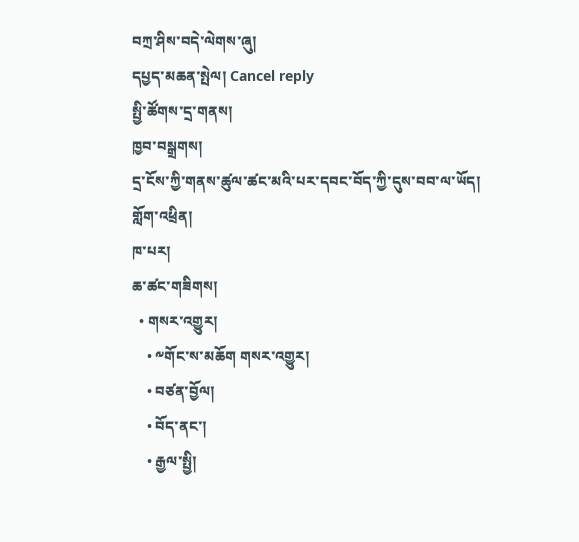བཀྲ་ཤིས་བདེ་ལེགས་ཞུ།
དཔྱད་མཆན་སྤེལ། Cancel reply
སྤྱི་ཚོགས་དྲ་གནས།
ཁྱབ་བསྒྲགས།
དྲ་ངོས་ཀྱི་གནས་ཚུལ་ཚང་མའི་པར་དབང་བོད་ཀྱི་དུས་བབ་ལ་ཡོད།
གློག་འཕྲིན།
ཁ་པར།
ཆ་ཚང་གཟིགས།
  • གསར་འགྱུར།
    • ༸གོང་ས་མཆོག གསར་འགྱུར།
    • བཙན་བྱོལ།
    • བོད་ནང་།
    • རྒྱལ་སྤྱི།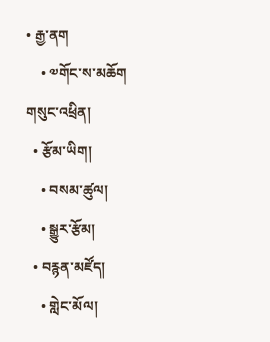• རྒྱ་ནག
    • ༧གོང་ས་མཆོག གསུང་འཕྲིན།
  • རྩོམ་ཡིག།
    • བསམ་ཚུལ།
    • སྒྱུར་རྩོམ།
  • བརྙན་མཛོད།
    • གླེང་མོལ།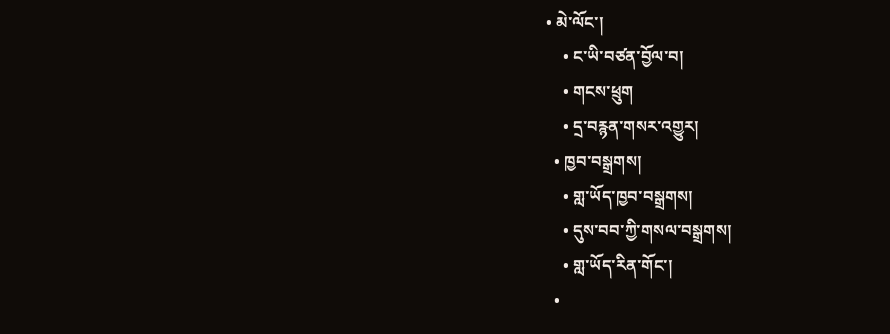• མེ་ལོང་།
    • ང་ཡི་བཙན་བྱོལ་བ།
    • གངས་ཕྲུག
    • དྲ་བརྙན་གསར་འགྱུར།
  • ཁྱབ་བསྒྲགས།
    • གླ་ཡོད་ཁྱབ་བསྒྲགས།
    • དུས་བབ་ཀྱི་གསལ་བསྒྲགས།
    • གླ་ཡོད་རིན་གོང་།
  •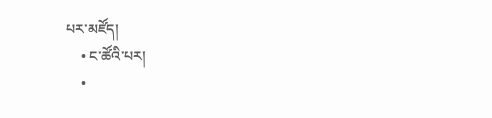པར་མཛོད།
    • ང་ཚོའི་པར།
    •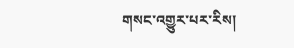གསང་འགྱུར་པར་རིས།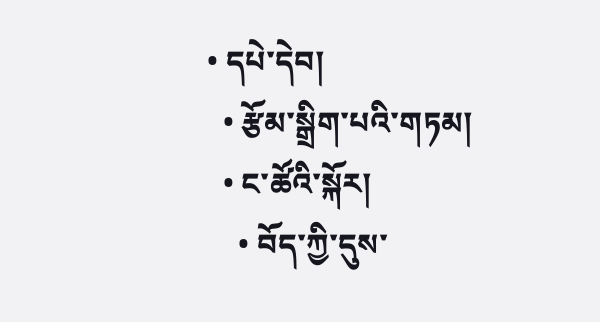• དཔེ་དེབ།
  • རྩོམ་སྒྲིག་པའི་གཏམ།
  • ང་ཚོའི་སྐོར།
    • བོད་ཀྱི་དུས་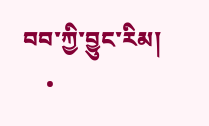བབ་ཀྱི་བྱུང་རིམ།
    •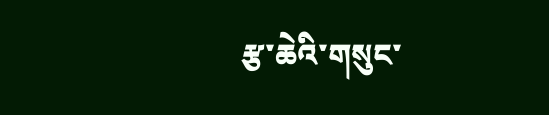རྩ་ཆེའི་གསུང་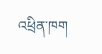འཕྲིན་ཁག